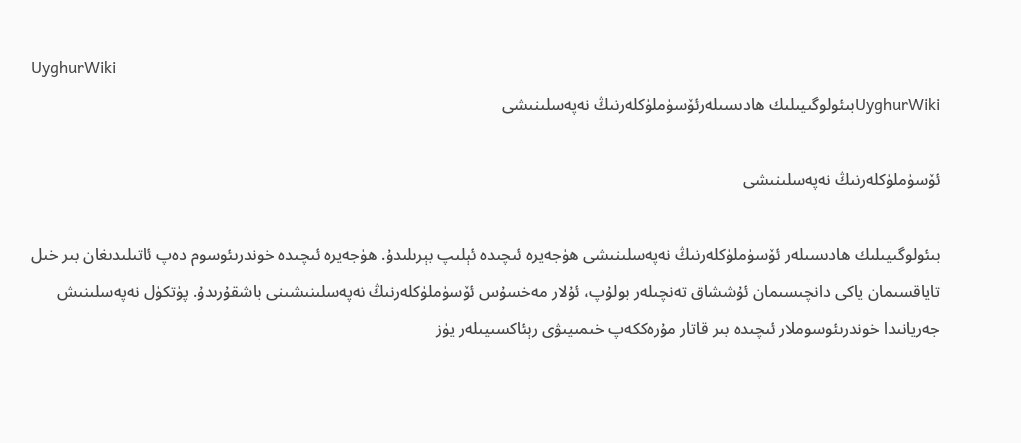UyghurWiki
UyghurWikiبىئولوگىيىلىك ھادىسىلەرئۆسۈملۈكلەرنىڭ نەپەسلىنىشى

ئۆسۈملۈكلەرنىڭ نەپەسلىنىشى

بىئولوگىيىلىك ھادىسىلەر ئۆسۈملۈكلەرنىڭ نەپەسلىنىشى ھۈجەيرە ئىچىدە ئېلىپ بېرىلىدۇ. ھۈجەيرە ئىچىدە خوندرىئوسوم دەپ ئاتىلىدىغان بىر خىل تاياقسىمان ياكى دانچىسىمان ئۇششاق تەنچىلەر بولۇپ، ئۇلار مەخسۇس ئۆسۈملۈكلەرنىڭ نەپەسلىنىشىنى باشقۇرىدۇ. پۈتكۈل نەپەسلىنىش جەريانىدا خوندرىئوسوملار ئىچىدە بىر قاتار مۇرەككەپ خىمىيىۋى رېئاكسىيىلەر يۈز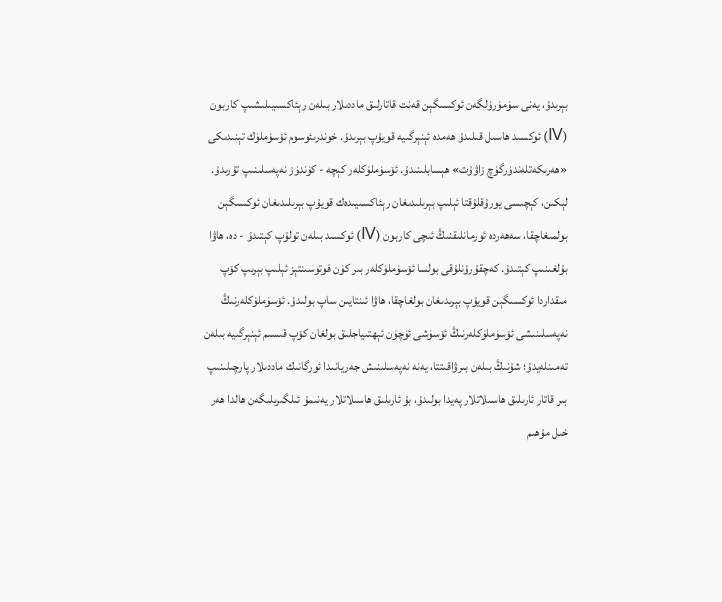بېرىدۇ، يەنى سۈمۈرۈلگەن ئوكسىگېن قەنت قاتارلىق ماددىلار بىلەن رېئاكسىيىلىشىپ كاربون (Ⅳ) ئوكسىد ھاسىل قىلىدۇ ھەمدە ئېنېرگىيە قويۇپ بېرىدۇ. خوندرىئوسوم ئۆسۈملۈك تېنىدىكى «ھەرىكەتلەندۈرگۈچ زاۋۇت» ھېسابلىنىدۇ. ئۆسۈملۈكلەر كېچە - كۈندۈز نەپەسلىنىپ تۇرىدۇ. لېكىن، كېچىسى يورۇقلۇقتا ئېلىپ بېرىلىدىغان رېئاكسىيىدەك قويۇپ بېرىلىدىغان ئوكسىگېن بولمىغاچقا، سەھەردە ئورمانلىقنىڭ ئىچى كاربون (Ⅳ) ئوكسىد بىلەن تولۇپ كېتىدۇ - دە، ھاۋا بۇلغىنىپ كېتىدۇ. كەچقۇرۇنلۇقى بولسا ئۆسۈملۈكلەر بىر كۈن فوتوسىنتېز ئېلىپ بېرىپ كۆپ مىقداردا ئوكسىگېن قويۇپ بېرىدىغان بولغاچقا، ھاۋا ئىنتايىن ساپ بولىدۇ. ئۆسۈملۈكلەرنىڭ نەپەسلىنىشى ئۆسۈملۈكلەرنىڭ ئۆسۈشى ئۈچۈن ئېھتىياجلىق بولغان كۆپ قىسىم ئېنېرگىيە بىلەن تەمىنلەيدۇ؛ شۇنىڭ بىلەن بىرۋاقىتتا، يەنە نەپەسلىنىش جەريانىدا ئورگانىك ماددىلار پارچىلىنىپ بىر قاتار ئارىلىق ھاسىلاتلار پەيدا بولىدۇ، بۇ ئارىلىق ھاسىلاتلار يەنىمۇ ئىلگىرىلىگەن ھالدا ھەر خىل مۇھىم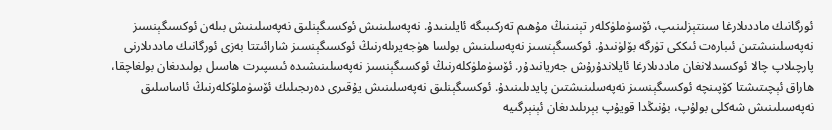ئورگانىك ماددىلارغا سىنتېزلىنىپ، ئۆسۈملۈكلەر تېنىنىڭ مۇھىم تەركىبىگە ئايلىنىدۇ. نەپەسلىنىش ئوكسىگېنلىق نەپەسلىنىش بىلەن ئوكسىگېنسىز نەپەسلىنىشتىن ئىبارەت ئىككى تۈرگە بۆلۈنىدۇ. ئوكسىگېنسىز نەپەسلىنىش بولسا ھۈجەيرىلەرنىڭ ئوكسىگېنسىز شارائىتتا بەزى ئورگانىك ماددىلارنى پارچىلاپ چالا ئوكسىدلانغان ماددىلارغا ئايلاندۇرۇش جەريانىدۇر. ئۆسۈملۈكلەرنىڭ ئوكسىگېنسىز نەپەسلىنىشىدە ئىسپىرت ھاسىل بولىدىغان بولغاچقا، ھاراق ئېچىتىشتا كۆپىنچە ئوكسىگېنسىز نەپەسلىنىشتىن پايدىلىنىدۇ. ئوكسىگېنلىق نەپەسلىنىش يۇقىرى دەرىجىلىك ئۆسۈملۈكلەرنىڭ ئاساسلىق نەپەسىلىنىش شەكلى بولۇپ، بۇنىڭدا قويۇپ بېرىلىدىغان ئېنېرگىيە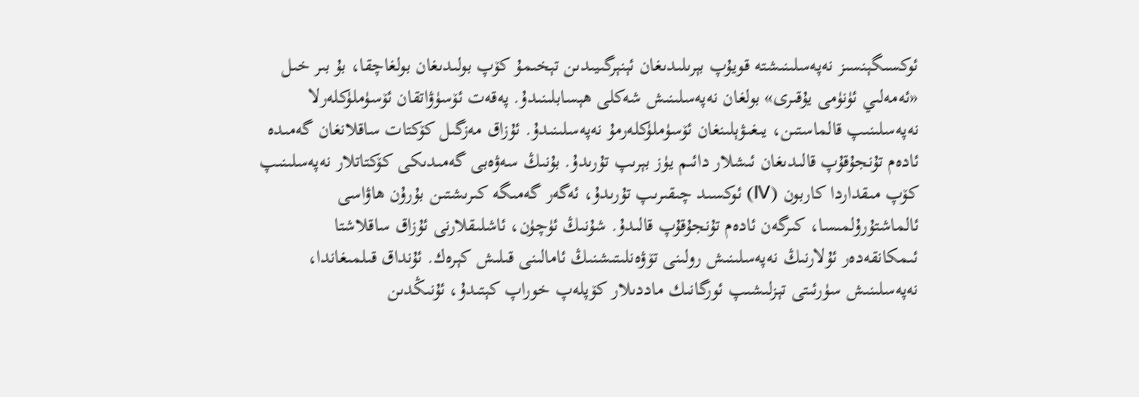ئوكسىگېنسىز نەپەسلىنىشتە قويۇپ بېرىلىدىغان ئېنېرگىيىدىن تېخىمۇ كۆپ بولىدىغان بولغاچقا، بۇ بىر خىل «ئەمەلىي ئۈنۈمى يۇقىرى» بولغان نەپەسلىنىش شەكلى ھېسابلىنىدۇ. پەقەت ئۆسۈۋاتقان ئۆسۈملۈكلەرلا نەپەسلىنىپ قالماستىن، يىغىۋېلىنغان ئۆسۈملۈكلەرمۇ نەپەسلىنىدۇ. ئۇزاق مەزگىل كۆكتات ساقلانغان گەمىدە ئادەم تۇنجۇقۇپ قالىدىغان ئىشلار دائىم يۈز بېرىپ تۇرىدۇ. بۇنىڭ سەۋەبى گەمىدىكى كۆكتاتلار نەپەسلىنىپ كۆپ مىقداردا كاربون (Ⅳ) ئوكسىد چىقىرىپ تۇرىدۇ، ئەگەر گەمىگە كىرىشتىن بۇرۇن ھاۋاسى ئالماشتۇرۇلمىسا، كىرگەن ئادەم تۇنجۇقۇپ قالىدۇ. شۇنىڭ ئۈچۈن، ئاشلىقلارنى ئۇزاق ساقلاشتا ئىمكانقەدەر ئۇلارنىڭ نەپەسلىنىش رولىنى تۆۋەنلىتىشنىڭ ئامالىنى قىلىش كېرەك. ئۇنداق قىلمىغاندا، نەپەسلىنىش سۈرئىتى تېزلىشىپ ئورگانىك ماددىلار كۆپلەپ خوراپ كېتىدۇ، ئۇنىڭدىن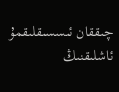چىققان ئىسسىقلىقمۇ ئاشلىقنىڭ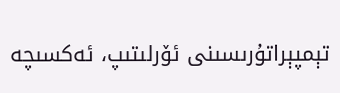تېمپېراتۇرىسىنى ئۆرلىتىپ، ئەكسىچە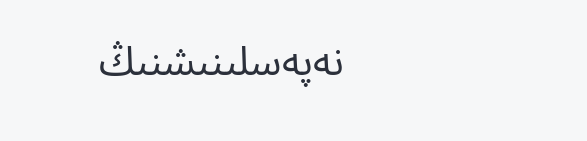نەپەسلىنىشنىڭ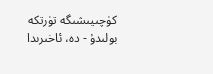كۈچىيىشىگە تۈرتكە بولىدۇ - دە، ئاخىرىدا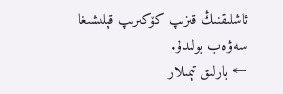ئاشلىقنىڭ قىزىپ كۆكىرىپ قېلىشىغا سەۋەب بولىدۇ.
← بارلىق تېمىلار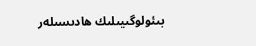بىئولوگىيىلىك ھادىسىلەر